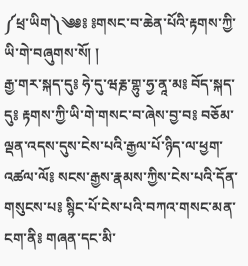༼ཕྲ་ཡིག༽༄༅༔ ༔གསང་བ་ཆེན་པོའི་རྟགས་ཀྱི་ཡི་གེ་བཞུགས་སོ། །
རྒྱ་གར་སྐད་དུ༔ ཧེ་དུ་ཝརྞ་གྷུ་ཧྱ་ནཱ་མ༔ བོད་སྐད་དུ༔ རྟགས་ཀྱི་ཡི་གེ་གསང་བ་ཞེས་བྱ་བ༔ བཅོམ་ལྡན་འདས་དུས་ངེས་པའི་རྒྱལ་པོ་ཉིད་ལ་ཕྱག་འཚལ་ལོ༔ སངས་རྒྱས་རྣམས་ཀྱིས་ངེས་པའི་དོན་གསུངས་པ༔ སྙིང་པོ་ངེས་པའི་བཀའ་གསང་མན་ངག་ནི༔ གཞན་དང་མི་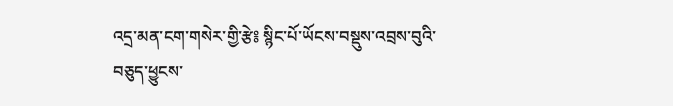འདྲ་མན་ངག་གསེར་གྱི་རྩེ༔ སྙིང་པོ་ཡོངས་བསྡུས་འབྲས་བུའི་བཅུད་ཕྱུངས་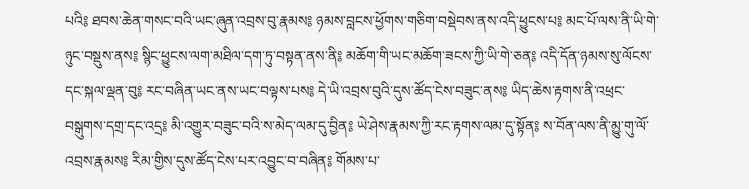པའི༔ ཐབས་ཆེན་གསང་བའི་ཡང་ཞུན་འབྲས་བུ་རྣམས༔ ཉམས་བླངས་ཕྱོགས་གཅིག་བསྡེབས་ནས་འདི་ཕྱུངས་པ༔ མང་པོ་ལས་ནི་ཡི་གེ་ཉུང་བསྡུས་ནས༔ སྙིང་ཕྱུངས་ལག་མཐིལ་དག་ཏུ་བསྟན་ནས་ནི༔ མཆོག་གི་ཡང་མཆོག་ཟངས་ཀྱི་ཡི་གེ་ཅན༔ འདི་དོན་ཉམས་སུ་ལོངས་དང་སྐལ་ལྡན་བུ༔ རང་བཞིན་ཡང་ནས་ཡང་བལྟས་པས༔ དེ་ཡི་འབྲས་བུའི་དུས་ཚོད་ངེས་བཟུང་ནས༔ ཡིད་ཆེས་རྟགས་ནི་འཕྲང་བསྒུགས་དགྲ་དང་འདྲ༔ མི་འགྱུར་བཟུང་བའི་ས་མེད་ལམ་དུ་བྱིན༔ ཡེ་ཤེས་རྣམས་ཀྱི་རང་རྟགས་ལམ་དུ་སྟོན༔ ས་བོན་ལས་ནི་མྱུ་གུ་ལོ་འབྲས་རྣམས༔ རིམ་གྱིས་དུས་ཚོད་ངེས་པར་འབྱུང་བ་བཞིན༔ གོམས་པ་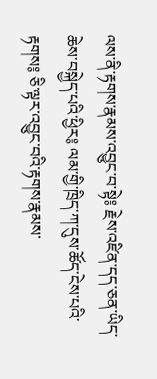ལས་ནི་རྟགས་རྣམས་འབྱུང་བ་སྟེ༔ རྗེས་འཛིན་དད་ཅན་ཡིད་ཆེས་བསྐྱེད་པའི་ཕྱིར༔ ལམ་གྱི་ཁྲིད་ཀ་དུས་ཚོད་ངེས་པའི་རྟགས༔ ཅི་ལྟར་འབྱུང་བའི་རྟགས་རྣམས་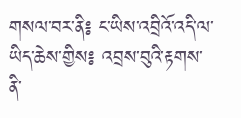གསལ་བར་ནི༔ ང་ཡིས་འབྲིའོ་འདི་ལ་ཡིད་ཆེས་གྱིས༔ འབྲས་བུའི་རྟགས་ནི་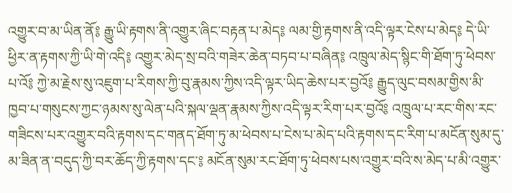འགྱུར་བ་མ་ཡིན་ནོ༔ རྒྱུ་ཡི་རྟགས་ནི་འགྱུར་ཞིང་བརྟན་པ་མེད༔ ལམ་གྱི་རྟགས་ནི་འདི་ལྟར་ངེས་པ་མེད༔ དེ་ཡི་ཕྱིར་ན་རྟགས་ཀྱི་ཡི་གེ་འདི༔ འགྱུར་མེད་སྲ་བའི་གཟེར་ཆེན་བཏབ་པ་བཞིན༔ འཁྲུལ་མེད་སྙིང་གི་ཐོག་ཏུ་ཕེབས་པ་འོ༔ ཀྱེ་མ་རྗེས་སུ་འཇུག་པ་རིགས་ཀྱི་བུ་རྣམས་ཀྱིས་འདི་ལྟར་ཡིད་ཆེས་པར་བྱའོ༔ རྒྱུད་ལུང་བསམ་གྱིས་མི་ཁྱབ་པ་གསུངས་ཀྱང་ཉམས་སུ་ལེན་པའི་སྐལ་ལྡན་རྣམས་ཀྱིས་འདི་ལྟར་རིག་པར་བྱའོ༔ འཁྲུལ་པ་རང་གིས་རང་གཟིངས་པར་འགྱུར་བའི་རྟགས་དང་གནད་ཐོག་ཏུ་མ་ཕེབས་པ་ངེས་པ་མེད་པའི་རྟགས་དང་རིག་པ་མངོན་སུམ་དུ་མ་ཟིན་ན་བདུད་ཀྱི་བར་ཆོད་ཀྱི་རྟགས་དང་༔ མངོན་སུམ་རང་ཐོག་ཏུ་ཕེབས་པས་འགྱུར་བའི་ས་མེད་པ་མི་འགྱུར་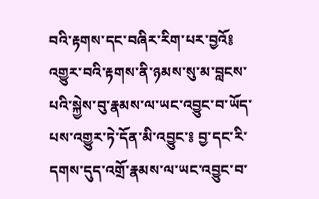བའི་རྟགས་དང་བཞིར་རིག་པར་བྱའོ༔ འགྱུར་བའི་རྟགས་ནི་ཉམས་སུ་མ་བླངས་པའི་སྐྱེས་བུ་རྣམས་ལ་ཡང་འབྱུང་བ་ཡོད་པས་འགྱུར་ཏེ་དོན་མི་འབྱུང་༔ བྱ་དང་རི་དགས་དུད་འགྲོ་རྣམས་ལ་ཡང་འབྱུང་བ་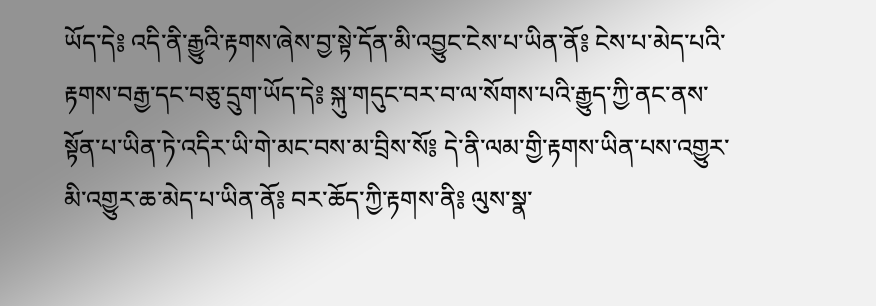ཡོད་དེ༔ འདི་ནི་རྒྱུའི་རྟགས་ཞེས་བྱ་སྟེ་དོན་མི་འབྱུང་ངེས་པ་ཡིན་ནོ༔ ངེས་པ་མེད་པའི་རྟགས་བརྒྱ་དང་བཅུ་དྲུག་ཡོད་དེ༔ སྐུ་གདུང་བར་བ་ལ་སོགས་པའི་རྒྱུད་ཀྱི་ནང་ནས་སྟོན་པ་ཡིན་ཏེ་འདིར་ཡི་གེ་མང་བས་མ་བྲིས་སོ༔ དེ་ནི་ལམ་གྱི་རྟགས་ཡིན་པས་འགྱུར་མི་འགྱུར་ཆ་མེད་པ་ཡིན་ནོ༔ བར་ཆོད་ཀྱི་རྟགས་ནི༔ ལུས་སྣ་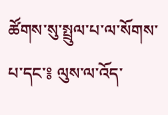ཚོགས་སུ་སྤྲུལ་པ་ལ་སོགས་པ་དང་༔ ལུས་ལ་འོད་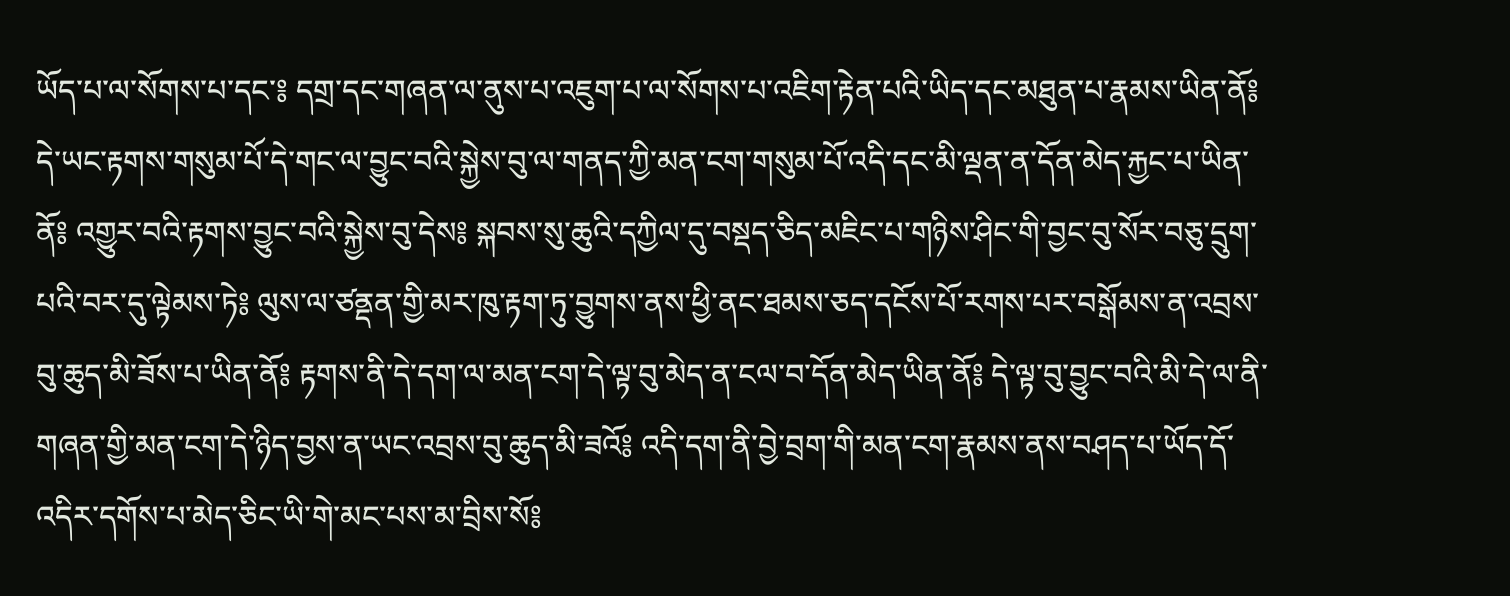ཡོད་པ་ལ་སོགས་པ་དང་༔ དགྲ་དང་གཞན་ལ་ནུས་པ་འཇུག་པ་ལ་སོགས་པ་འཇིག་རྟེན་པའི་ཡིད་དང་མཐུན་པ་རྣམས་ཡིན་ནོ༔ དེ་ཡང་རྟགས་གསུམ་པོ་དེ་གང་ལ་བྱུང་བའི་སྐྱེས་བུ་ལ་གནད་ཀྱི་མན་ངག་གསུམ་པོ་འདི་དང་མི་ལྡན་ན་དོན་མེད་རྐྱང་པ་ཡིན་ནོ༔ འགྱུར་བའི་རྟགས་བྱུང་བའི་སྐྱེས་བུ་དེས༔ སྐབས་སུ་ཆུའི་དཀྱིལ་དུ་བསྡད་ཅིད་མཇིང་པ་གཉིས་ཤིང་གི་བྱང་བུ་སོར་བཅུ་དྲུག་པའི་བར་དུ་ལྟེམས་ཏེ༔ ལུས་ལ་ཙནྡན་གྱི་མར་ཁུ་རྟག་ཏུ་བྱུགས་ནས་ཕྱི་ནང་ཐམས་ཅད་དངོས་པོ་རགས་པར་བསྒོམས་ན་འབྲས་བུ་ཆུད་མི་ཟོས་པ་ཡིན་ནོ༔ རྟགས་ནི་དེ་དག་ལ་མན་ངག་དེ་ལྟ་བུ་མེད་ན་ངལ་བ་དོན་མེད་ཡིན་ནོ༔ དེ་ལྟ་བུ་བྱུང་བའི་མི་དེ་ལ་ནི་གཞན་གྱི་མན་ངག་དེ་ཉིད་བྱས་ན་ཡང་འབྲས་བུ་ཆུད་མི་ཟའོ༔ འདི་དག་ནི་བྱེ་བྲག་གི་མན་ངག་རྣམས་ནས་བཤད་པ་ཡོད་དོ་འདིར་དགོས་པ་མེད་ཅིང་ཡི་གེ་མང་པས་མ་བྲིས་སོ༔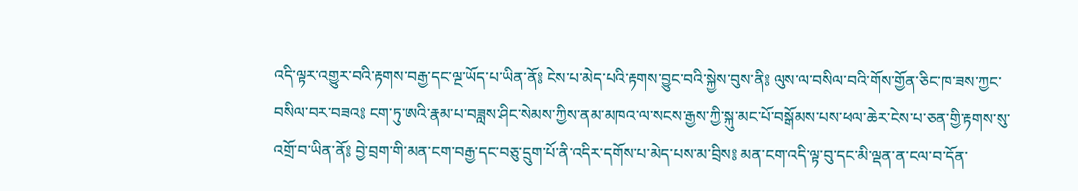འདི་ལྟར་འགྱུར་བའི་རྟགས་བརྒྱ་དང་ལྔ་ཡོད་པ་ཡིན་ནོ༔ ངེས་པ་མེད་པའི་རྟགས་བྱུང་བའི་སྐྱེས་བུས་ནི༔ ལུས་ལ་བསིལ་བའི་གོས་གྱོན་ཅིང་ཁ་ཟས་ཀྱང་བསིལ་བར་བཟའ༔ ངག་ཏུ་ཨའི་རྣམ་པ་བཟླས་ཤིང་སེམས་ཀྱིས་ནམ་མཁའ་ལ་སངས་རྒྱས་ཀྱི་སྐུ་མང་པོ་བསྒོམས་པས་ཕལ་ཆེར་ངེས་པ་ཅན་གྱི་རྟགས་སུ་འགྲོ་བ་ཡིན་ནོ༔ བྱེ་བྲག་གི་མན་ངག་བརྒྱ་དང་བཅུ་དྲུག་པོ་ནི་འདིར་དགོས་པ་མེད་པས་མ་བྲིས༔ མན་ངག་འདི་ལྟ་བུ་དང་མི་ལྡན་ན་ངལ་བ་དོན་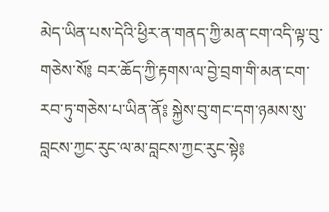མེད་ཡིན་པས་དེའི་ཕྱིར་ན་གནད་ཀྱི་མན་ངག་འདི་ལྟ་བུ་གཅེས་སོ༔ བར་ཆོད་ཀྱི་རྟགས་ལ་བྱེ་བྲག་གི་མན་ངག་རབ་ཏུ་གཅེས་པ་ཡིན་ནོ༔ སྐྱེས་བུ་གང་དག་ཉམས་སུ་བླངས་ཀྱང་རུང་ལ་མ་བླངས་ཀྱང་རུང་སྟེ༔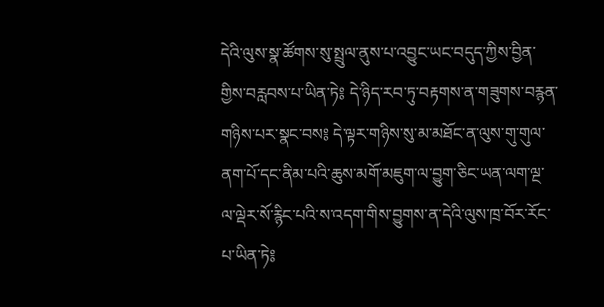དེའི་ལུས་སྣ་ཚོགས་སུ་སྤྲུལ་ནུས་པ་འབྱུང་ཡང་བདུད་ཀྱིས་བྱིན་གྱིས་བརླབས་པ་ཡིན་ཏེ༔ དེ་ཉིད་རབ་ཏུ་བརྟགས་ན་གཟུགས་བརྙན་གཉིས་པར་སྣང་བས༔ དེ་ལྟར་གཉིས་སུ་མ་མཐོང་ན་ལུས་གུ་གུལ་ནག་པོ་དང་ནིམ་པའི་ཆུས་མགོ་མཇུག་ལ་བྱུག་ཅིང་ཡན་ལག་ལྔ་ལ་ལྡེར་སོ་རྙིང་པའི་ས་འདག་གིས་བྱུགས་ན་དེའི་ལུས་ཁྲ་བོར་རོང་པ་ཡིན་ཏེ༔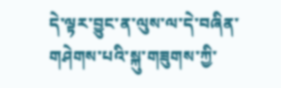དེ་ལྟར་བྱུང་ན་ལུས་ལ་དེ་བཞིན་གཤེགས་པའི་སྐུ་གཟུགས་ཀྱི་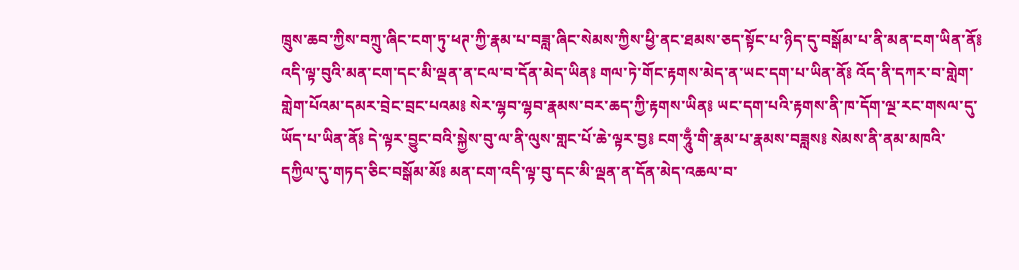ཁྲུས་ཆབ་ཀྱིས་བཀྲུ་ཞིང་ངག་ཏུ་ཕཊ་ཀྱི་རྣམ་པ་བཟླ་ཞིང་སེམས་ཀྱིས་ཕྱི་ནང་ཐམས་ཅད་སྟོང་པ་ཉིད་དུ་བསྒོམ་པ་ནི་མན་ངག་ཡིན་ནོ༔ འདི་ལྟ་བུའི་མན་ངག་དང་མི་ལྡན་ན་ངལ་བ་དོན་མེད་ཡིན༔ གལ་ཏེ་གོང་རྟགས་མེད་ན་ཡང་དག་པ་ཡིན་ནོ༔ འོད་ནི་དཀར་བ་གླེག་གླེག་པོའམ་དམར་བྲེང་བྲང་པའམ༔ སེར་ལྷབ་ལྷབ་རྣམས་བར་ཆད་ཀྱི་རྟགས་ཡིན༔ ཡང་དག་པའི་རྟགས་ནི་ཁ་དོག་ལྔ་རང་གསལ་དུ་ཡོད་པ་ཡིན་ནོ༔ དེ་ལྟར་བྱུང་བའི་སྐྱེས་བུ་ལ་ནི་ལུས་གླང་པོ་ཆེ་ལྟར་བྱ༔ ངག་ཧཱུྃ་གི་རྣམ་པ་རྣམས་བཟླས༔ སེམས་ནི་ནམ་མཁའི་དཀྱིལ་དུ་གཏད་ཅིང་བསྒོམ་མོ༔ མན་ངག་འདི་ལྟ་བུ་དང་མི་ལྡན་ན་དོན་མེད་འཆལ་བ་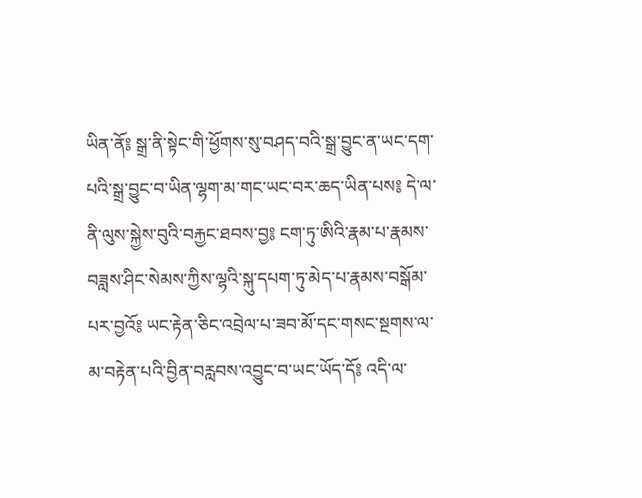ཡིན་ནོ༔ སྒྲ་ནི་སྟེང་གི་ཕྱོགས་སུ་བཤད་བའི་སྒྲ་བྱུང་ན་ཡང་དག་པའི་སྒྲ་བྱུང་བ་ཡིན་ལྷག་མ་གང་ཡང་བར་ཆད་ཡིན་པས༔ དེ་ལ་ནི་ལུས་སྐྱེས་བུའི་བརྐྱང་ཐབས་བྱ༔ ངག་ཏུ་ཨིའི་རྣམ་པ་རྣམས་བཟླས་ཤིང་སེམས་ཀྱིས་ལྷའི་སྐུ་དཔག་ཏུ་མེད་པ་རྣམས་བསྒོམ་པར་བྱའོ༔ ཡང་རྟེན་ཅིང་འབྲེལ་པ་ཟབ་མོ་དང་གསང་སྔགས་ལ་མ་བརྟེན་པའི་བྱིན་བརླབས་འབྱུང་བ་ཡང་ཡོད་དོ༔ འདི་ལ་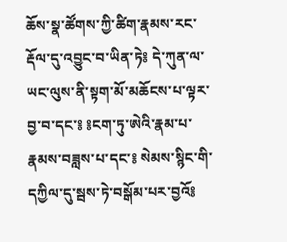ཆོས་སྣ་ཚོགས་ཀྱི་ཚིག་རྣམས་རང་རྡོལ་དུ་འབྱུང་བ་ཡིན་ཏེ༔ དེ་ཀུན་ལ་ཡང་ལུས་ནི་སྟག་མོ་མཆོངས་པ་ལྟར་བྱ་བ་དང་༔ ༔ངག་ཏུ་ཨེའི་རྣམ་པ་རྣམས་བཟླས་པ་དང་༔ སེམས་སྙིང་གི་དཀྱིལ་དུ་སྦས་ཏེ་བསྒོམ་པར་བྱའོ༔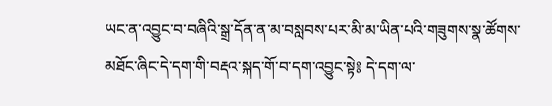ཡང་ན་འབྱུང་བ་བཞིའི་སྒྲ་དོན་ན་མ་བསླབས་པར་མི་མ་ཡིན་པའི་གཟུགས་སྣ་ཚོགས་མཐོང་ཞིང་དེ་དག་གི་བརྡའ་སྐད་གོ་བ་དག་འབྱུང་སྟེ༔ དེ་དག་ལ་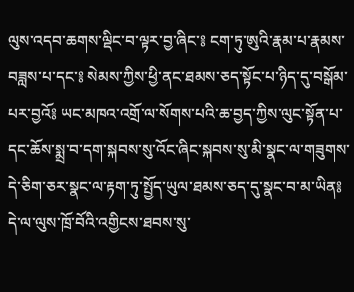ལུས་འདབ་ཆགས་ལྡིང་བ་ལྟར་བྱ་ཞིང་༔ ངག་ཏུ་ཨུའི་རྣམ་པ་རྣམས་བཟླས་པ་དང་༔ སེམས་ཀྱིས་ཕྱི་ནང་ཐམས་ཅད་སྟོང་པ་ཉིད་དུ་བསྒོམ་པར་བྱའོ༔ ཡང་མཁའ་འགྲོ་ལ་སོགས་པའི་ཆ་བྱད་ཀྱིས་ལུང་སྟོན་པ་དང་ཆོས་སྨྲ་བ་དག་སྐབས་སུ་འོང་ཞིང་སྐབས་སུ་མི་སྣང་ལ་གཟུགས་དེ་ཅིག་ཅར་སྣང་ལ་རྟག་ཏུ་སྤྱོད་ཡུལ་ཐམས་ཅད་དུ་སྣང་བ་མ་ཡིན༔ དེ་ལ་ལུས་ཁྲོ་བོའི་འགྱིངས་ཐབས་སུ་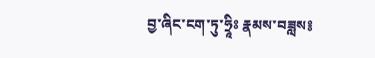བྱ་ཞིང་ངག་ཏུ་ཧྲཱིཿ རྣམས་བཟླས༔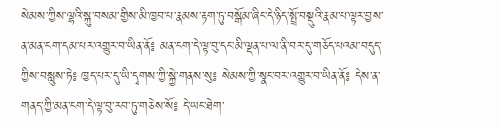སེམས་ཀྱིས་ལྷའི་སྐུ་བསམ་གྱིས་མི་ཁྱབ་པ་རྣམས་རྟག་ཏུ་བསྒོམ་ཞིང་དེ་ཉིད་སྤྲོ་བསྡུའི་རྣམ་པ་ལྟར་བྱས་ན་མན་ངག་དམ་པར་འགྱུར་བ་ཡིན་ནོ༔ མན་ངག་དེ་ལྟ་བུ་དང་མི་ལྡན་པ་ལ་ནི་བར་དུ་གཅོད་པའམ་བདུད་ཀྱིས་བསླུས་ཏེ༔ ཁྱད་པར་དུ་ཡི་དྭགས་ཀྱི་སྐྱེ་གནས་སུ༔ སེམས་ཀྱི་སྣང་བར་འགྱུར་བ་ཡིན་ནོ༔ དེས་ན་གནད་ཀྱི་མན་ངག་དེ་ལྟ་བུ་རབ་ཏུ་གཅེས་སོ༔ དེ་ཡང་ཐེག་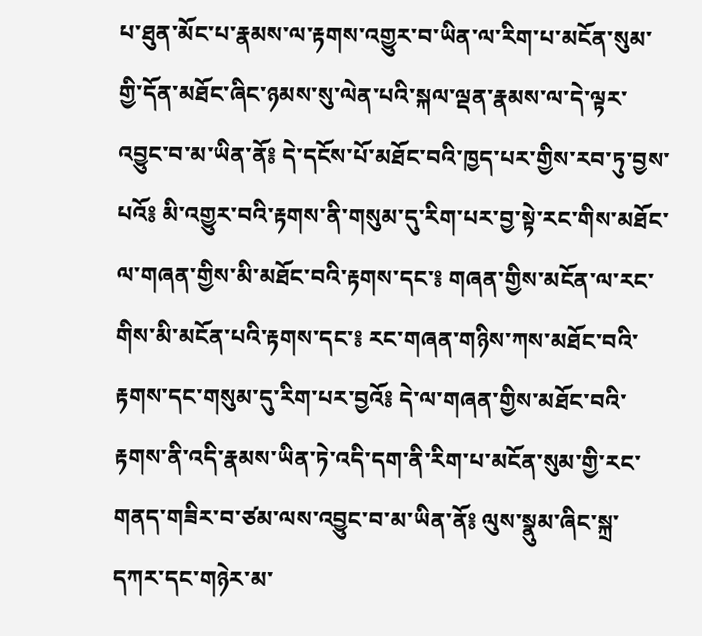པ་ཐུན་མོང་པ་རྣམས་ལ་རྟགས་འགྱུར་བ་ཡིན་ལ་རིག་པ་མངོན་སུམ་གྱི་དོན་མཐོང་ཞིང་ཉམས་སུ་ལེན་པའི་སྐལ་ལྡན་རྣམས་ལ་དེ་ལྟར་འབྱུང་བ་མ་ཡིན་ནོ༔ དེ་དངོས་པོ་མཐོང་བའི་ཁྱད་པར་གྱིས་རབ་ཏུ་བྱས་པའོ༔ མི་འགྱུར་བའི་རྟགས་ནི་གསུམ་དུ་རིག་པར་བྱ་སྟེ་རང་གིས་མཐོང་ལ་གཞན་གྱིས་མི་མཐོང་བའི་རྟགས་དང་༔ གཞན་གྱིས་མངོན་ལ་རང་གིས་མི་མངོན་པའི་རྟགས་དང་༔ རང་གཞན་གཉིས་ཀས་མཐོང་བའི་རྟགས་དང་གསུམ་དུ་རིག་པར་བྱའོ༔ དེ་ལ་གཞན་གྱིས་མཐོང་བའི་རྟགས་ནི་འདི་རྣམས་ཡིན་ཏེ་འདི་དག་ནི་རིག་པ་མངོན་སུམ་གྱི་རང་གནད་གཟིར་བ་ཙམ་ལས་འབྱུང་བ་མ་ཡིན་ནོ༔ ལུས་སྣུམ་ཞིང་སྐྲ་དཀར་དང་གཉེར་མ་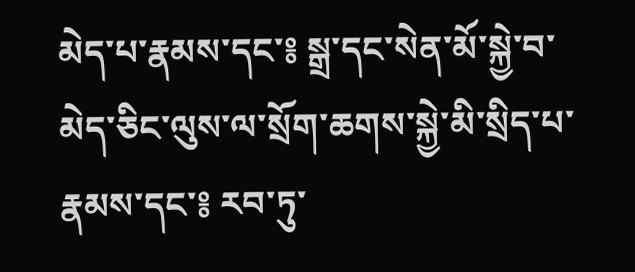མེད་པ་རྣམས་དང་༔ སྒྲ་དང་སེན་མོ་སྐྱེ་བ་མེད་ཅིང་ལུས་ལ་སྲོག་ཆགས་སྐྱེ་མི་སྲིད་པ་རྣམས་དང་༔ རབ་ཏུ་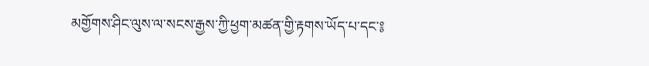མགྱོགས་ཤིང་ལུས་ལ་སངས་རྒྱས་ཀྱི་ཕྱག་མཚན་གྱི་རྟགས་ཡོད་པ་དང་༔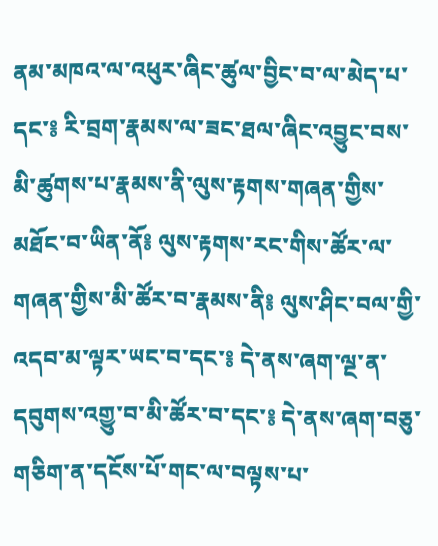ནམ་མཁའ་ལ་འཕུར་ཞིང་ཚུལ་བྱིང་བ་ལ་མེད་པ་དང་༔ རི་བྲག་རྣམས་ལ་ཟང་ཐལ་ཞིང་འབྱུང་བས་མི་ཚུགས་པ་རྣམས་ནི་ལུས་རྟགས་གཞན་གྱིས་མཐོང་བ་ཡིན་ནོ༔ ལུས་རྟགས་རང་གིས་ཚོར་ལ་གཞན་གྱིས་མི་ཚོར་བ་རྣམས་ནི༔ ལུས་ཤིང་བལ་གྱི་འདབ་མ་ལྟར་ཡང་བ་དང་༔ དེ་ནས་ཞག་ལྔ་ན་དབུགས་འགྱུ་བ་མི་ཚོར་བ་དང་༔ དེ་ནས་ཞག་བཅུ་གཅིག་ན་དངོས་པོ་གང་ལ་བལྟས་པ་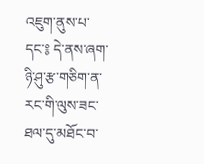འཇུག་ནུས་པ་དང་༔ དེ་ནས་ཞག་ཉི་ཤུ་རྩ་གཅིག་ན་རང་གི་ལུས་ཟང་ཐལ་དུ་མཐོང་བ་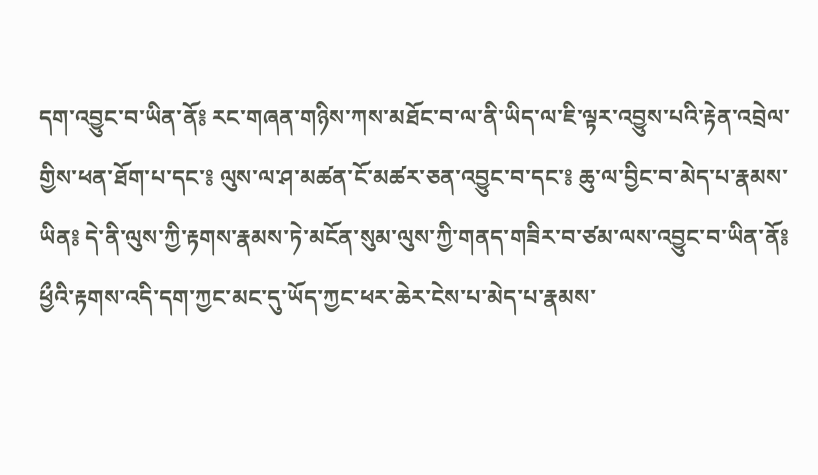དག་འབྱུང་བ་ཡིན་ནོ༔ རང་གཞན་གཉིས་ཀས་མཐོང་བ་ལ་ནི་ཡིད་ལ་ཇི་ལྟར་འབྱུས་པའི་རྟེན་འབྲེལ་གྱིས་ཕན་ཐོག་པ་དང་༔ ལུས་ལ་ཤ་མཚན་ངོ་མཚར་ཅན་འབྱུང་བ་དང་༔ ཆུ་ལ་བྱིང་བ་མེད་པ་རྣམས་ཡིན༔ དེ་ནི་ལུས་ཀྱི་རྟགས་རྣམས་ཏེ་མངོན་སུམ་ལུས་ཀྱི་གནད་གཟིར་བ་ཙམ་ལས་འབྱུང་བ་ཡིན་ནོ༔ ཕྱྀའི་རྟགས་འདི་དག་ཀྱང་མང་དུ་ཡོད་ཀྱང་ཕར་ཆེར་ངེས་པ་མེད་པ་རྣམས་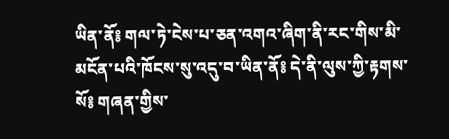ཡིན་ནོ༔ གལ་ཏེ་ངེས་པ་ཅན་འགའ་ཞིག་ནི་རང་གིས་མི་མངོན་པའི་ཁོངས་སུ་འདུ་བ་ཡིན་ནོ༔ དེ་ནི་ལུས་ཀྱི་རྟགས་སོ༔ གཞན་གྱིས་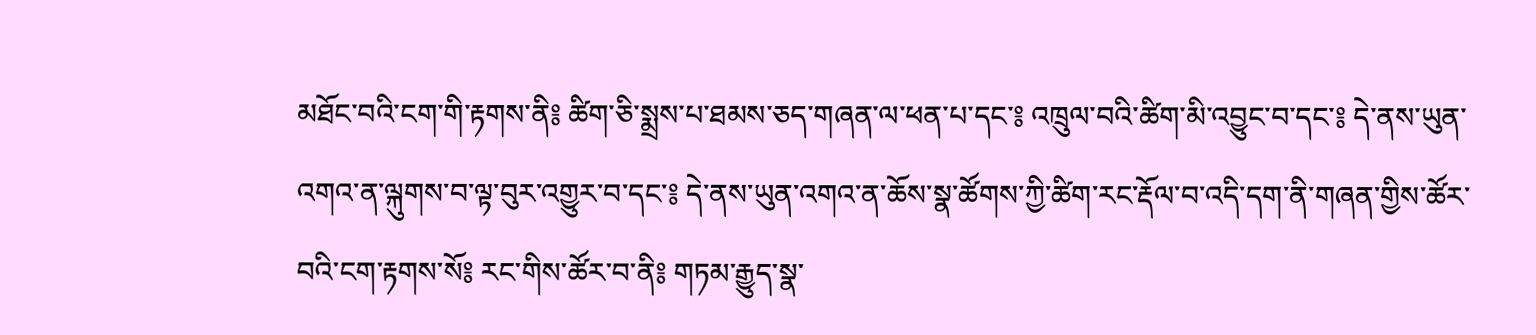མཐོང་བའི་ངག་གི་རྟགས་ནི༔ ཚིག་ཅི་སྨྲས་པ་ཐམས་ཅད་གཞན་ལ་ཕན་པ་དང་༔ འཁྲུལ་བའི་ཚིག་མི་འབྱུང་བ་དང་༔ དེ་ནས་ཡུན་འགའ་ན་ལྐུགས་བ་ལྟ་བུར་འགྱུར་བ་དང་༔ དེ་ནས་ཡུན་འགའ་ན་ཆོས་སྣ་ཚོགས་ཀྱི་ཚིག་རང་རྡོལ་བ་འདི་དག་ནི་གཞན་གྱིས་ཚོར་བའི་ངག་རྟགས་སོ༔ རང་གིས་ཚོར་བ་ནི༔ གཏམ་རྒྱུད་སྣ་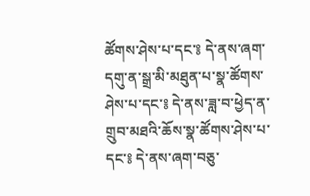ཚོགས་ཤེས་པ་དང་༔ དེ་ནས་ཞག་དགུ་ན་སྒྲ་མི་མཐུན་པ་སྣ་ཚོགས་ཤེས་པ་དང་༔ དེ་ནས་ཟླ་བ་ཕྱེད་ན་གྲུབ་མཐའི་ཆོས་སྣ་ཚོགས་ཤེས་པ་དང་༔ དེ་ནས་ཞག་བཅུ་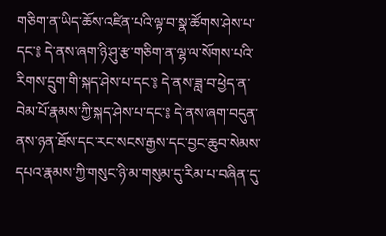གཅིག་ན་ཡིད་ཆོས་འཛིན་པའི་ལྟ་བ་སྣ་ཚོགས་ཤེས་པ་དང་༔ དེ་ནས་ཞག་ཉི་ཤུ་རྩ་གཅིག་ན་ལྷ་ལ་སོགས་པའི་རིགས་དྲུག་གི་སྐད་ཤེས་པ་དང་༔ དེ་ནས་ཟླ་བ་ཕྱེད་ན་བེམ་པོ་རྣམས་ཀྱི་སྐད་ཤེས་པ་དང་༔ དེ་ནས་ཞག་བདུན་ནས་ཉན་ཐོས་དང་རང་སངས་རྒྱས་དང་བྱང་ཆུབ་སེམས་དཔའ་རྣམས་ཀྱི་གསུང་ཉི་མ་གསུམ་དུ་རིམ་པ་བཞིན་དུ་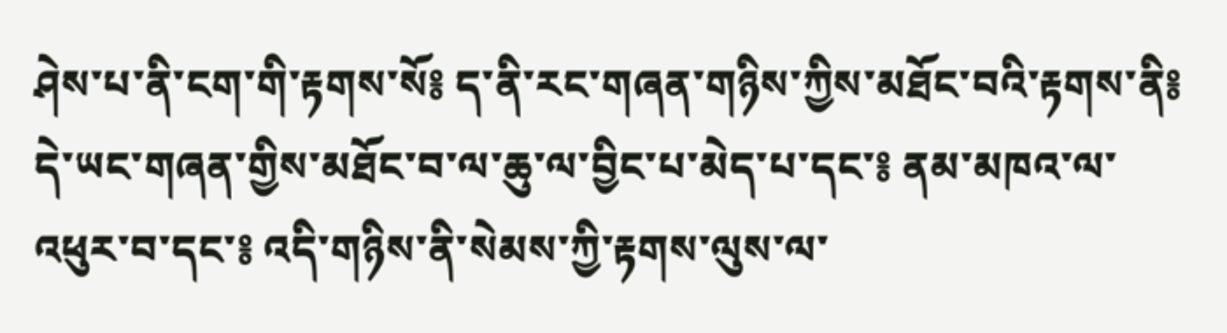ཤེས་པ་ནི་ངག་གི་རྟགས་སོ༔ ད་ནི་རང་གཞན་གཉིས་ཀྱིས་མཐོང་བའི་རྟགས་ནི༔ དེ་ཡང་གཞན་གྱིས་མཐོང་བ་ལ་ཆུ་ལ་བྱིང་པ་མེད་པ་དང་༔ ནམ་མཁའ་ལ་འཕུར་བ་དང་༔ འདི་གཉིས་ནི་སེམས་ཀྱི་རྟགས་ལུས་ལ་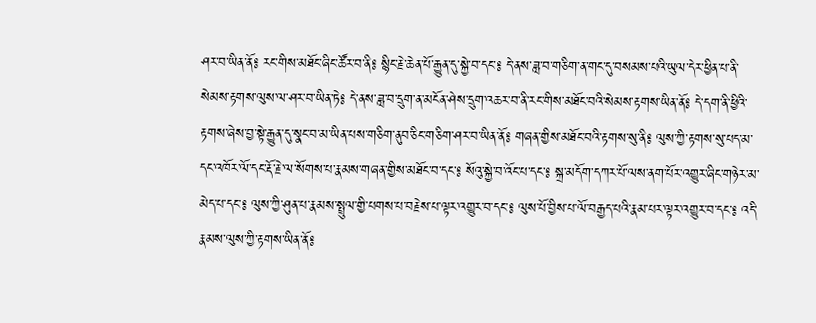ཤར་བ་ཡིན་ནོ༔ རང་གིས་མཐོང་ཞིང་ཚོར་བ་ནི༔ སྙིང་རྗེ་ཆེན་པོ་རྒྱུན་དུ་སྐྱེ་བ་དང་༔ དེ་ནས་ཟླ་བ་གཅིག་ན་གང་དུ་བསམས་པའི་ཡུལ་དེར་ཕྱིན་པ་ནི་སེམས་རྟགས་ལུས་ལ་ཤར་བ་ཡིན་ཏེ༔ དེ་ནས་ཟླ་བ་དྲུག་ན་མངོན་ཤེས་དྲུག་འཆར་བ་ནི་རང་གིས་མཐོང་བའི་སེམས་རྟགས་ཡིན་ནོ༔ དེ་དག་ནི་ཕྱིའི་རྟགས་ཞེས་བྱ་སྟེ་རྒྱུན་དུ་སྣང་བ་མ་ཡིན་པས་གཅིག་ནུབ་ཅིང་གཅིག་ཤར་བ་ཡིན་ནོ༔ གཞན་གྱིས་མཐོང་བའི་རྟགས་སུ་ནི༔ ལུས་ཀྱི་རྟགས་སུ་པད་མ་དང་འཁོར་ལོ་དང་རྡོ་རྗེ་ལ་སོགས་པ་རྣམས་གཞན་གྱིས་མཐོང་བ་དང་༔ སོའུ་སྐྱེ་བ་འོང་པ་དང་༔ སྐྲ་མདོག་དཀར་པོ་ལས་ནག་པོར་འགྱུར་ཞིང་གཉེར་མ་མེད་པ་དང་༔ ལུས་ཀྱི་ཤུན་པ་རྣམས་སྤྲུལ་གྱི་པགས་པ་བརྗེས་པ་ལྟར་འགྱུར་བ་དང་༔ ལུས་པོ་བྱིས་པ་ལོ་བརྒྱད་པའི་རྣམ་པར་ལྟར་འགྱུར་བ་དང་༔ འདི་རྣམས་ལུས་ཀྱི་རྟགས་ཡིན་ནོ༔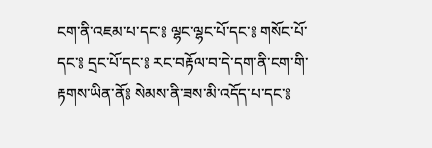ངག་ནི་འཇམ་པ་དང་༔ ལྷང་ལྷང་པོ་དང་༔ གསོང་པོ་དང་༔ དྲང་པོ་དང་༔ རང་བརྟོལ་བ་དེ་དག་ནི་ངག་གི་རྟགས་ཡིན་ནོ༔ སེམས་ནི་ཟས་མི་འདོད་པ་དང་༔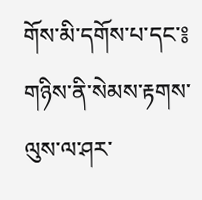གོས་མི་དགོས་པ་དང་༔ གཉིས་ནི་སེམས་རྟགས་ལུས་ལ་ཤར་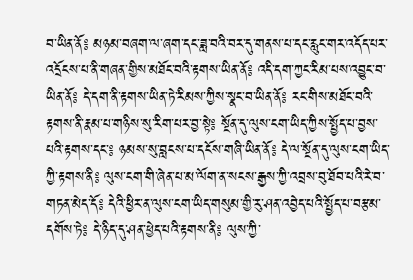བ་ཡིན་ནོ༔ མཉམ་བཞག་ལ་ཞག་དང་ཟླ་བའི་བར་དུ་གནས་པ་དང་རླུང་གར་འདོད་པར་འདྲོངས་པ་ནི་གཞན་གྱིས་མཐོང་བའི་རྟགས་ཡིན་ནོ༔ འདི་དག་ཀྱང་རིམ་པས་འབྱུང་བ་ཡིན་ནོ༔ དེ་དག་ནི་རྟགས་ཡིན་ཏེ་རིམས་ཀྱིས་སྣང་བ་ཡིན་ནོ༔ རང་གིས་མཐོང་བའི་རྟགས་ནི་རྣམ་པ་གཉིས་སུ་རིག་པར་བྱ་སྟེ༔ སྔོན་དུ་ལུས་ངག་ཡིད་ཀྱིས་སྤྱོད་པ་བྱས་པའི་རྟགས་དང་༔ ཉམས་སུ་བླངས་པ་དངོས་གཞི་ཡིན་ནོ༔ དེ་ལ་སྔོན་དུ་ལུས་ངག་ཡིད་ཀྱི་རྟགས་ནི༔ ལུས་ངག་གི་ཞེན་པ་མ་ལོག་ན་སངས་རྒྱས་ཀྱི་འབྲས་བུ་ཐོབ་པའི་རེ་བ་གཏན་མེད་དོ༔ དེའི་ཕྱིར་ན་ལུས་ངག་ཡིད་གསུམ་གྱི་རུ་ཤན་འབྱེད་པའི་སྤྱོད་པ་བརྩམ་དགོས་ཏེ༔ དེ་ཉིད་དུ་ཤན་ཕྱེད་པའི་རྟགས་ནི༔ ལུས་ཀྱི་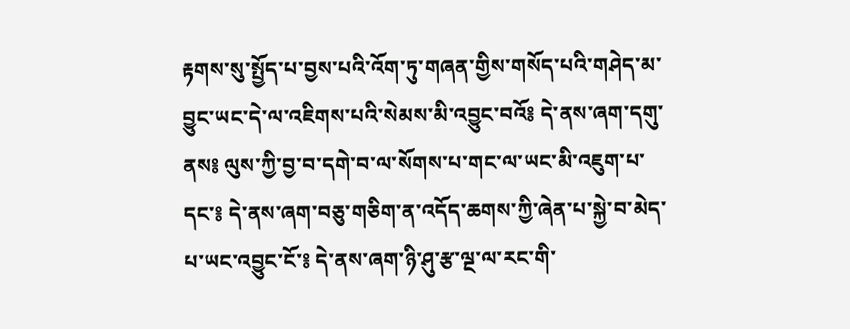རྟགས་སུ་སྤྱོད་པ་བྱས་པའི་འོག་ཏུ་གཞན་གྱིས་གསོད་པའི་གཤེད་མ་བྱུང་ཡང་དེ་ལ་འཇིགས་པའི་སེམས་མི་འབྱུང་བའོ༔ དེ་ནས་ཞག་དགུ་ནས༔ ལུས་ཀྱི་བྱ་བ་དགེ་བ་ལ་སོགས་པ་གང་ལ་ཡང་མི་འཇུག་པ་དང་༔ དེ་ནས་ཞག་བཅུ་གཅིག་ན་འདོད་ཆགས་ཀྱི་ཞེན་པ་སྐྱེ་བ་མེད་པ་ཡང་འབྱུང་ངོ་༔ དེ་ནས་ཞག་ཉི་ཤུ་རྩ་ལྔ་ལ་རང་གི་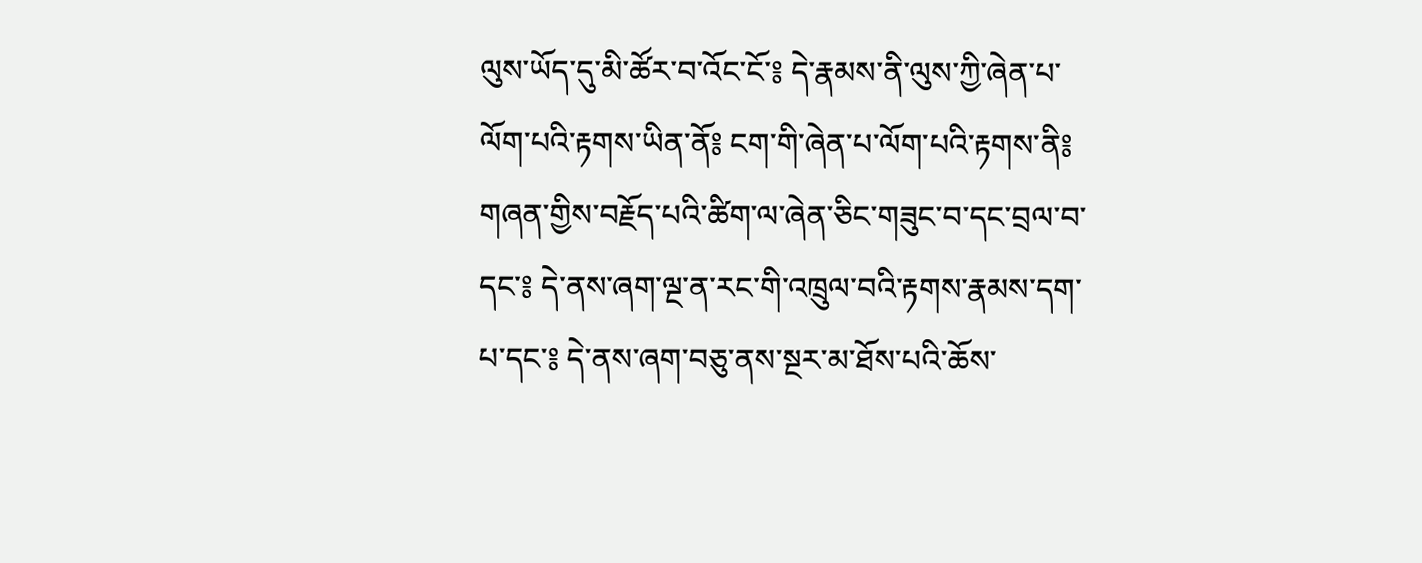ལུས་ཡོད་དུ་མི་ཚོར་བ་འོང་ངོ་༔ དེ་རྣམས་ནི་ལུས་ཀྱི་ཞེན་པ་ལོག་པའི་རྟགས་ཡིན་ནོ༔ ངག་གི་ཞེན་པ་ལོག་པའི་རྟགས་ནི༔ གཞན་གྱིས་བརྗོད་པའི་ཚིག་ལ་ཞེན་ཅིང་གཟུང་བ་དང་བྲལ་བ་དང་༔ དེ་ནས་ཞག་ལྔ་ན་རང་གི་འཁྲུལ་བའི་རྟགས་རྣམས་དག་པ་དང་༔ དེ་ནས་ཞག་བཅུ་ནས་སྔར་མ་ཐོས་པའི་ཆོས་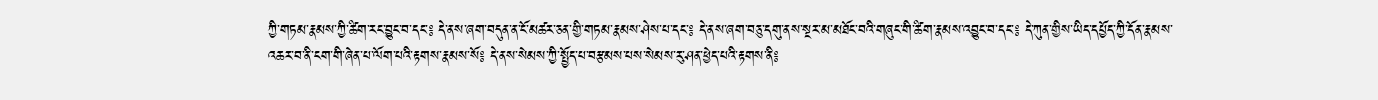ཀྱི་གཏམ་རྣམས་ཀྱི་ཚིག་རང་བྱུང་བ་དང་༔ དེ་ནས་ཞག་བདུན་ན་ངོ་མཚར་ཅན་གྱི་གཏམ་རྣམས་ཤེས་པ་དང་༔ དེ་ནས་ཞག་བཅུ་དགུ་ནས་སྔར་མ་མཐོང་བའི་གཞུང་གི་ཚིག་རྣམས་འབྱུང་བ་དང་༔ དེ་ཀུན་གྱིས་ཡིད་དཔྱོད་ཀྱི་དོན་རྣམས་འཆར་བ་ནི་ངག་གི་ཞེན་པ་ལོག་པའི་རྟགས་རྣམས་སོ༔ དེ་ནས་སེམས་ཀྱི་སྤྱོད་པ་བརྩམས་པས་སེམས་རུ་ཤན་ཕྱེད་པའི་རྟགས་ནི༔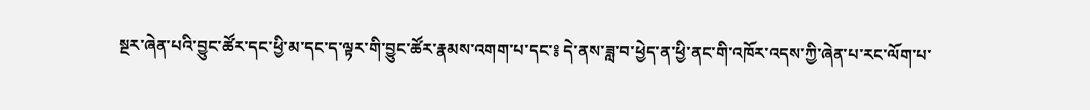སྔར་ཞེན་པའི་བྱུང་ཚོར་དང་ཕྱི་མ་དང་ད་ལྟར་གི་བྱུང་ཚོར་རྣམས་འགག་པ་དང་༔ དེ་ནས་ཟླ་བ་ཕྱེད་ན་ཕྱི་ནང་གི་འཁོར་འདས་ཀྱི་ཞེན་པ་རང་ལོག་པ་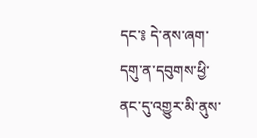དང་༔ དེ་ནས་ཞག་དགུ་ན་དབུགས་ཕྱི་ནང་དུ་འགྱུར་མི་ནུས་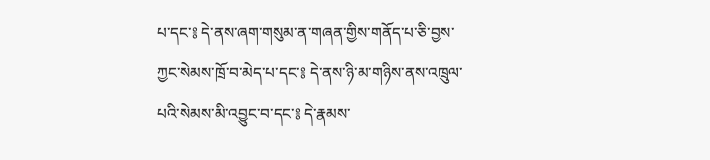པ་དང་༔ དེ་ནས་ཞག་གསུམ་ན་གཞན་གྱིས་གནོད་པ་ཅི་བྱས་ཀྱང་སེམས་ཁྲོ་བ་མེད་པ་དང་༔ དེ་ནས་ཉི་མ་གཉིས་ནས་འཁྲུལ་པའི་སེམས་མི་འབྱུང་བ་དང་༔ དེ་རྣམས་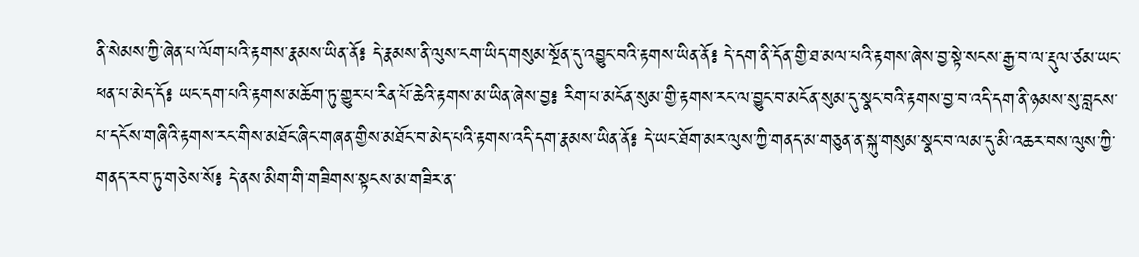ནི་སེམས་ཀྱི་ཞེན་པ་ལོག་པའི་རྟགས་རྣམས་ཡིན་ནོ༔ དེ་རྣམས་ནི་ལུས་ངག་ཡིད་གསུམ་སྔོན་དུ་འབྱུང་བའི་རྟགས་ཡིན་ནོ༔ དེ་དག་ནི་དོན་གྱི་ཐ་མལ་པའི་རྟགས་ཞེས་བྱ་སྟེ་སངས་རྒྱ་བ་ལ་རྡུལ་ཙམ་ཡང་ཕན་པ་མེད་དོ༔ ཡང་དག་པའི་རྟགས་མཆོག་ཏུ་གྱུར་པ་རིན་པོ་ཆེའི་རྟགས་མ་ཡིན་ཞེས་བྱ༔ རིག་པ་མངོན་སུམ་གྱི་རྟགས་རང་ལ་བྱུང་བ་མངོན་སུམ་དུ་སྣང་བའི་རྟགས་བྱ་བ་འདི་དག་ནི་ཉམས་སུ་བླངས་པ་དངོས་གཞིའི་རྟགས་རང་གིས་མཐོང་ཞིང་གཞན་གྱིས་མཐོང་བ་མེད་པའི་རྟགས་འདི་དག་རྣམས་ཡིན་ནོ༔ དེ་ཡང་ཐོག་མར་ལུས་ཀྱི་གནད་མ་གཅུན་ན་སྐུ་གསུམ་སྣང་བ་ལམ་དུ་མི་འཆར་བས་ལུས་ཀྱི་གནད་རབ་ཏུ་གཅེས་སོ༔ དེ་ནས་མིག་གི་གཟིགས་སྟངས་མ་གཟིར་ན་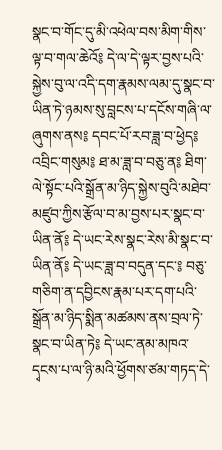སྣང་བ་གོང་དུ་མི་འཕེལ་བས་མིག་གིས་ལྟ་བ་གལ་ཆེའོ༔ དེ་ལ་དེ་ལྟར་བྱས་པའི་སྐྱེས་བུ་ལ་འདི་དག་རྣམས་ལམ་དུ་སྣང་བ་ཡིན་ཏེ་ཉམས་སུ་བླངས་པ་དངོས་གཞི་ལ་ཞུགས་ནས༔ དབང་པོ་རབ་ཟླ་བ་ཕྱེད༔ འབྲིང་གསུམ༔ ཐ་མ་ཟླ་བ་བཅུ་ན༔ ཐིག་ལེ་སྟོང་པའི་སྒྲོན་མ་ཉིད་སྐྱེས་བུའི་མཐེབ་མཛུབ་ཀྱིས་རྩོལ་བ་མ་བྱས་པར་སྣང་བ་ཡིན་ནོ༔ དེ་ཡང་རེས་སྣང་རེས་མི་སྣང་བ་ཡིན་ནོ༔ དེ་ཡང་ཟླ་བ་བདུན་དང་༔ བཅུ་གཅིག་ན་དབྱིངས་རྣམ་པར་དག་པའི་སྒྲོན་མ་ཉིད་སྨིན་མཚམས་ནས་བྲལ་ཏེ་སྣང་བ་ཡིན་ཏེ༔ དེ་ཡང་ནམ་མཁའ་དྭངས་པ་ལ་ཉི་མའི་ཕྱོགས་ཙམ་གཏད་དེ་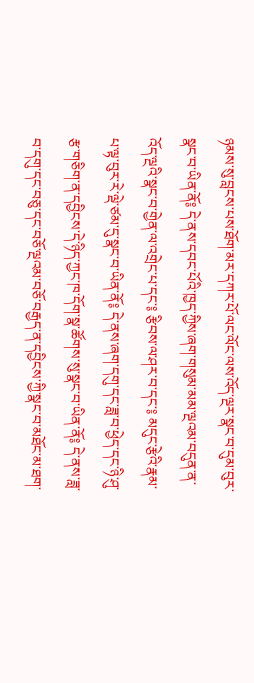ཉམས་སུ་བླངས་པས་ཐོག་མར་དཀར་པོ་ལང་ལོང་ལས་འོད་ལྔར་སྣང་བ་དུམ་བུར་སྣང་བ་ཡིན་ནོ༔ དེ་ནས་དབང་པོའི་ཁྱད་ཀྱིས་ཞག་གསུམ་མམ་ལྔའམ་བདུན་ན་འོད་ལྔའི་སྣང་བ་གྱེན་ལ་འགྲེང་པ་དང་༔ རྩིབས་ལ་ཤར་བ་དང་༔ མདུང་རྩེའི་རྣམ་པ་ལྟ་བུར་རེ་ལྡེ་ཙམ་དུ་སྣང་བ་ཡིན་ནོ༔ དེ་ནས་ཞག་དགུ་དང་ཟླ་བ་ཕྱེད་དང་ཉི་ཤུ་རྩ་གཅིག་ན་དབྱིངས་དེ་ཉིད་ཀྱང་ཁ་དོག་སྣ་ཚོགས་སུ་སྣང་བ་ཡིན་ནོ༔ དེ་ནས་ཟླ་བ་དགུ་དང་བཅུ་དང་བཅོ་ལྔའམ་བཅོ་བརྒྱད་ན་དབྱིངས་ཀྱི་སྣང་བ་མཐོང་མ་ཐག་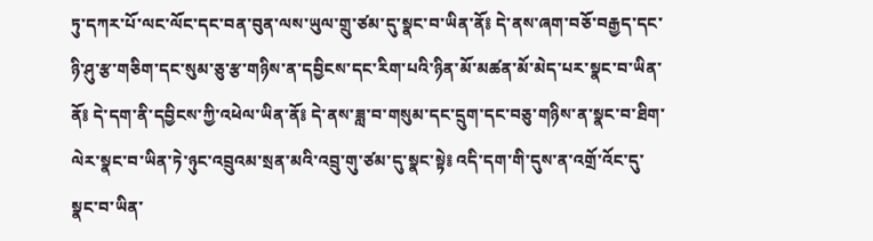ཏུ་དཀར་པོ་ལང་ལོང་དང་བན་བུན་ལས་ཡུལ་གྲུ་ཙམ་དུ་སྣང་བ་ཡིན་ནོ༔ དེ་ནས་ཞག་བཅོ་བརྒྱད་དང་ཉི་ཤུ་རྩ་གཅིག་དང་སུམ་ཅུ་རྩ་གཉིས་ན་དབྱིངས་དང་རིག་པའི་ཉིན་མོ་མཚན་མོ་མེད་པར་སྣང་བ་ཡིན་ནོ༔ དེ་དག་ནི་དབྱིངས་ཀྱི་འཕེལ་ཡིན་ནོ༔ དེ་ནས་ཟླ་བ་གསུམ་དང་དྲུག་དང་བཅུ་གཉིས་ན་སྣང་བ་ཐིག་ལེར་སྣང་བ་ཡིན་ཏེ་ཉུང་འབྲུའམ་སྲན་མའི་འབྲུ་གུ་ཙམ་དུ་སྣང་སྟེ༔ འདི་དག་གི་དུས་ན་འགྲོ་འོང་དུ་སྣང་བ་ཡིན་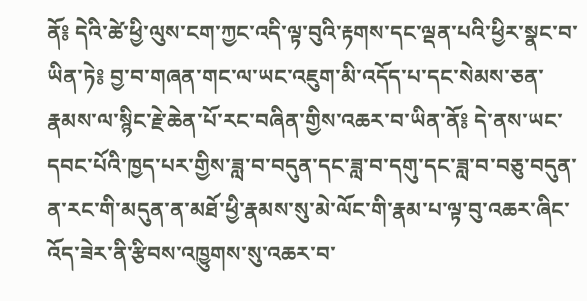ནོ༔ དེའི་ཚེ་ཕྱི་ལུས་ངག་ཀྱང་འདི་ལྟ་བུའི་རྟགས་དང་ལྡན་པའི་ཕྱིར་སྣང་བ་ཡིན་ཏེ༔ བྱ་བ་གཞན་གང་ལ་ཡང་འཇུག་མི་འདོད་པ་དང་སེམས་ཅན་རྣམས་ལ་སྙིང་རྗེ་ཆེན་པོ་རང་བཞིན་གྱིས་འཆར་བ་ཡིན་ནོ༔ དེ་ནས་ཡང་དབང་པོའི་ཁྱད་པར་གྱིས་ཟླ་བ་བདུན་དང་ཟླ་བ་དགུ་དང་ཟླ་བ་བཅུ་བདུན་ན་རང་གི་མདུན་ན་མཐོ་ཕྱི་རྣམས་སུ་མེ་ལོང་གི་རྣམ་པ་ལྟ་བུ་འཆར་ཞིང་འོད་ཟེར་ནི་རྩིབས་འཁྱུགས་སུ་འཆར་བ་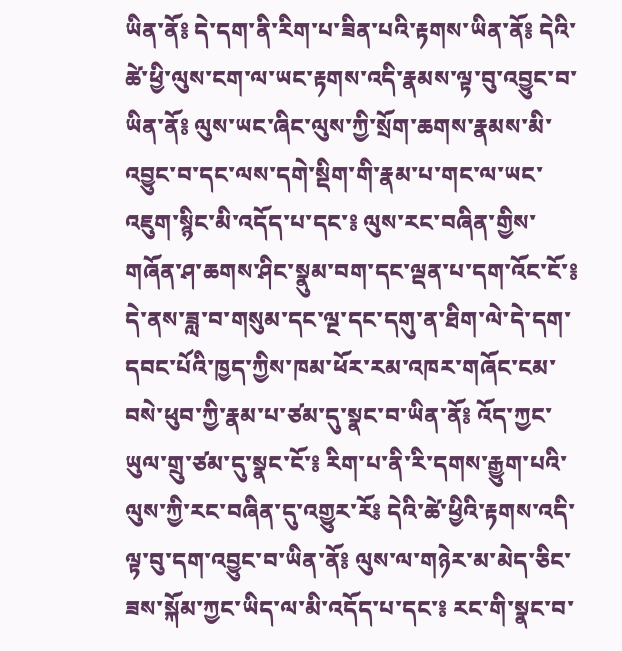ཡིན་ནོ༔ དེ་དག་ནི་རིག་པ་ཟིན་པའི་རྟགས་ཡིན་ནོ༔ དེའི་ཚེ་ཕྱི་ལུས་ངག་ལ་ཡང་རྟགས་འདི་རྣམས་ལྟ་བུ་འབྱུང་བ་ཡིན་ནོ༔ ལུས་ཡང་ཞིང་ལུས་ཀྱི་སྲོག་ཆགས་རྣམས་མི་འབྱུང་བ་དང་ལས་དགེ་སྡིག་གི་རྣམ་པ་གང་ལ་ཡང་འཇུག་སྙིང་མི་འདོད་པ་དང་༔ ལུས་རང་བཞིན་གྱིས་གཞོན་ཤ་ཆགས་ཤིང་སྣུམ་བག་དང་ལྡན་པ་དག་འོང་ངོ་༔ དེ་ནས་ཟླ་བ་གསུམ་དང་ལྔ་དང་དགུ་ན་ཐིག་ལེ་དེ་དག་དབང་པོའི་ཁྱད་ཀྱིས་ཁམ་ཕོར་རམ་འཁར་གཞོང་ངམ་བསེ་ཕུབ་ཀྱི་རྣམ་པ་ཙམ་དུ་སྣང་བ་ཡིན་ནོ༔ འོད་ཀྱང་ཡུལ་གྲུ་ཙམ་དུ་སྣང་ངོ་༔ རིག་པ་ནི་རི་དགས་རྒྱུག་པའི་ལུས་ཀྱི་རང་བཞིན་དུ་འགྱུར་རོ༔ དེའི་ཚེ་ཕྱིའི་རྟགས་འདི་ལྟ་བུ་དག་འབྱུང་བ་ཡིན་ནོ༔ ལུས་ལ་གཉེར་མ་མེད་ཅིང་ཟས་སྐོམ་ཀྱང་ཡིད་ལ་མི་འདོད་པ་དང་༔ རང་གི་སྣང་བ་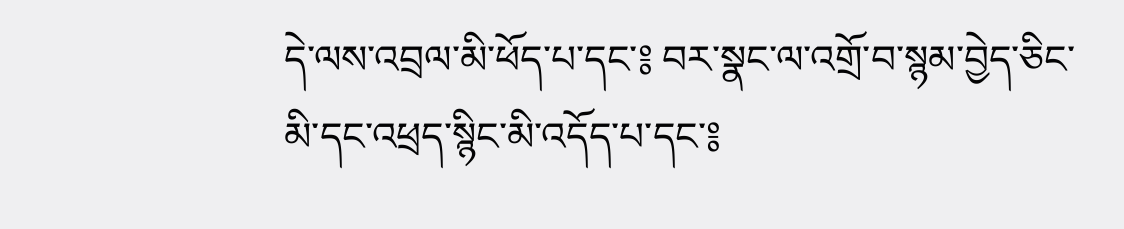དེ་ལས་འབྲལ་མི་ཕོད་པ་དང་༔ བར་སྣང་ལ་འགྲོ་བ་སྙམ་བྱེད་ཅིང་མི་དང་འཕྲད་སྙིང་མི་འདོད་པ་དང་༔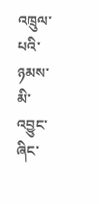འཁྲུལ་པའི་ཉམས་མི་འབྱུང་ཞིང་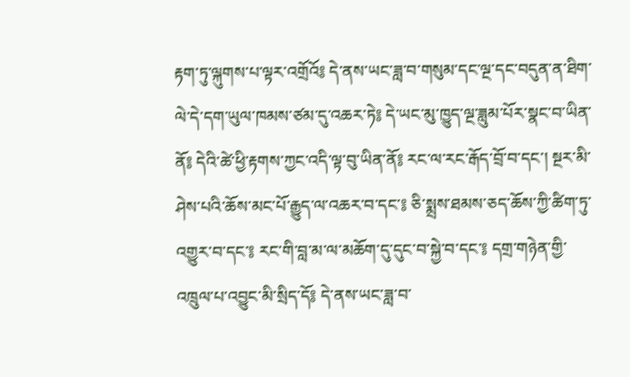རྟག་ཏུ་ལྐུགས་པ་ལྟར་འགྲོའོ༔ དེ་ནས་ཡང་ཟླ་བ་གསུམ་དང་ལྔ་དང་བདུན་ན་ཐིག་ལེ་དེ་དག་ཡུལ་ཁམས་ཙམ་དུ་འཆར་ཏེ༔ དེ་ཡང་མུ་ཁྱུད་ལྔ་ཟླུམ་པོར་སྣང་བ་ཡིན་ནོ༔ དེའི་ཚེ་ཕྱི་རྟགས་ཀྱང་འདི་ལྟ་བུ་ཡིན་ནོ༔ རང་ལ་རང་རྒོད་བྲོ་བ་དང་། སྔར་མི་ཤེས་པའི་ཆོས་མང་པོ་རྒྱུད་ལ་འཆར་བ་དང་༔ ཅི་སྨྲས་ཐམས་ཅད་ཆོས་ཀྱི་ཚིག་ཏུ་འགྱུར་བ་དང་༔ རང་གི་བླ་མ་ལ་མཆོག་དུ་དུང་བ་སྐྱེ་བ་དང་༔ དགྲ་གཉེན་གྱི་འཁྲུལ་པ་འབྱུང་མི་སྲིད་དོ༔ དེ་ནས་ཡང་ཟླ་བ་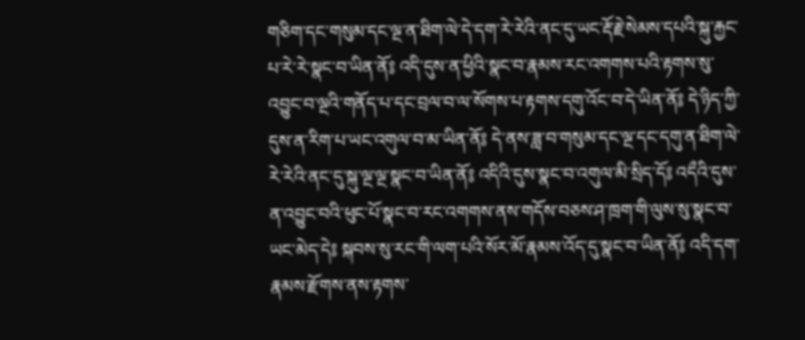གཅིག་དང་གསུམ་དང་ལྔ་ན་ཐིག་ལེ་དེ་དག་རེ་རེའི་ནང་དུ་ཡང་རྡོ་རྗེ་སེམས་དཔའི་སྐུ་རྐྱང་པ་རེ་རེ་སྣང་བ་ཡིན་ནོ༔ འདི་དུས་ན་ཕྱིའི་སྣང་བ་རྣམས་རང་འགགས་པའི་རྟགས་སུ་འབྱུང་བ་ལྔའི་གནོད་པ་དང་བྲལ་བ་ལ་སོགས་པ་རྟགས་དགུ་འོང་བ་དེ་ཡིན་ནོ༔ དེ་ཉིད་ཀྱི་དུས་ན་རིག་པ་ཡང་འགུལ་བ་མ་ཡིན་ནོ༔ དེ་ནས་ཟླ་བ་གསུམ་དང་ལྔ་དང་དགུ་ན་ཐིག་ལེ་རེ་རེའི་ནང་དུ་སྐུ་ལྔ་ལྔ་སྣང་བ་ཡིན་ནོ༔ འདིའི་དུས་སྣང་བ་འགུལ་མི་སྲིད་དོ༔ འདྀའི་དུས་ན་འབྱུང་བའི་ཕུང་པོ་སྣང་བ་རང་འགགས་ནས་གདོས་བཅས་ཤ་ཁྲག་གི་ལུས་སུ་སྣང་བ་ཡང་མེད་དེ༔ སྐབས་སུ་རང་གི་ལག་པའི་སོར་མོ་རྣམས་འོད་དུ་སྣང་བ་ཡིན་ནོ༔ འདི་དག་རྣམས་རྫོགས་ནས་རྟགས་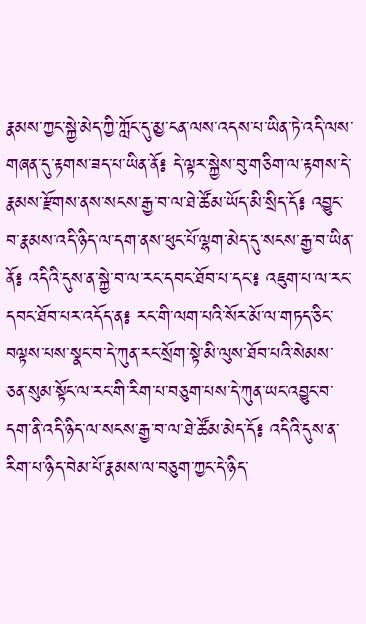རྣམས་ཀྱང་སྐྱེ་མེད་ཀྱི་ཀློང་དུ་མྱ་ངན་ལས་འདས་པ་ཡིན་ཏེ་འདི་ལས་གཞན་དུ་རྟགས་ཟད་པ་ཡིན་ནོ༔ དེ་ལྟར་སྐྱེས་བུ་གཅིག་ལ་རྟགས་དེ་རྣམས་རྫོགས་ནས་སངས་རྒྱ་བ་ལ་ཐེ་ཚོམ་ཡོད་མི་སྲིད་དོ༔ འབྱུང་བ་རྣམས་འདི་ཉིད་ལ་དག་ནས་ཕུང་པོ་ལྷག་མེད་དུ་སངས་རྒྱ་བ་ཡིན་ནོ༔ འདིའི་དུས་ན་སྐྱེ་བ་ལ་རང་དབང་ཐོབ་པ་དང་༔ འཇུག་པ་ལ་རང་དབང་ཐོབ་པར་འདོད་ན༔ རང་གི་ལག་པའི་སོར་མོ་ལ་གཏད་ཅིང་བལྟས་པས་སྣང་བ་དེ་ཀུན་རང་སྲོག་སྟེ་མི་ལུས་ཐོབ་པའི་སེམས་ཅན་སུམ་སྟོང་ལ་རང་གི་རིག་པ་བཅུག་པས་དེ་ཀུན་ཡང་འབྱུང་བ་དག་ནི་འདི་ཉིད་ལ་སངས་རྒྱ་བ་ལ་ཐེ་ཚོམ་མེད་དོ༔ འདིའི་དུས་ན་རིག་པ་ཉིད་བེམ་པོ་རྣམས་ལ་བཅུག་ཀྱང་དེ་ཉིད་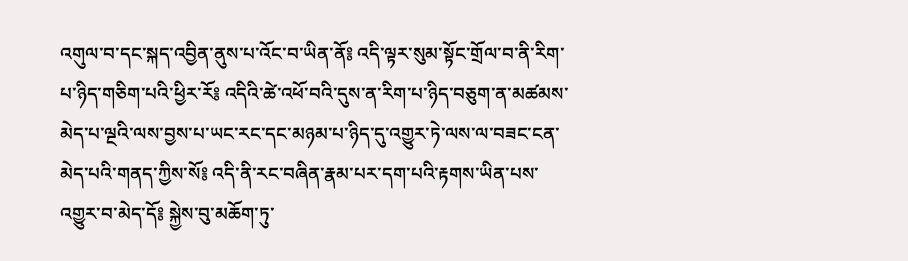འགུལ་བ་དང་སྐད་འབྱིན་ནུས་པ་འོང་བ་ཡིན་ནོ༔ འདི་ལྟར་སུམ་སྟོང་གྲོལ་བ་ནི་རིག་པ་ཉིད་གཅིག་པའི་ཕྱིར་རོ༔ འདིའི་ཚེ་འཕོ་བའི་དུས་ན་རིག་པ་ཉིད་བཅུག་ན་མཚམས་མེད་པ་ལྔའི་ལས་བྱས་པ་ཡང་རང་དང་མཉམ་པ་ཉིད་དུ་འགྱུར་ཏེ་ལས་ལ་བཟང་ངན་མེད་པའི་གནད་ཀྱིས་སོ༔ འདི་ནི་རང་བཞིན་རྣམ་པར་དག་པའི་རྟགས་ཡིན་པས་འགྱུར་བ་མེད་དོ༔ སྐྱེས་བུ་མཆོག་ཏུ་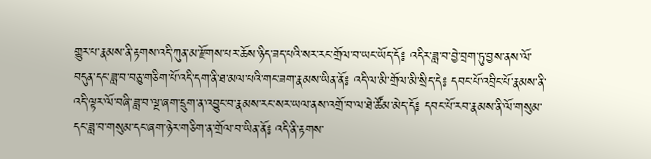གྱུར་པ་རྣམས་ནི་རྟགས་འདི་ཀུན་མ་རྫོགས་པར་ཆོས་ཉིད་ཟད་པའི་སར་རང་གྲོལ་བ་ཡང་ཡོད་དོ༔ འདིར་ཟླ་བ་བྱེ་བྲག་ཏུ་བྱས་ནས་ལོ་བདུན་དང་ཟླ་བ་བཅུ་གཅིག་པོ་འདི་དག་ནི་ཐ་མལ་པའི་གང་ཟག་རྣམས་ཡིན་ནོ༔ འདི་ལ་མི་གྲོལ་མི་སྲིད་དེ༔ དབང་པོ་འབྲིང་པོ་རྣམས་ནི་འདི་ལྟར་ལོ་བཞི་ཟླ་བ་ལྔ་ཞག་དྲུག་ན་འབྱུང་བ་རྣམས་རང་སར་ཡལ་ནས་འགྲོ་བ་ལ་ཐེ་ཚོམ་མེད་དོ༔ དབང་པོ་རབ་རྣམས་ནི་ལོ་གསུམ་དང་ཟླ་བ་གསུམ་དང་ཞག་ཉེར་གཅིག་ན་གྲོལ་བ་ཡིན་ནོ༔ འདི་ནི་རྟགས་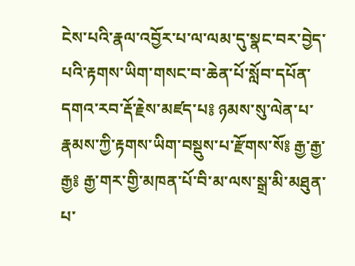ངེས་པའི་རྣལ་འབྱོར་པ་ལ་ལམ་དུ་སྣང་བར་བྱེད་པའི་རྟགས་ཡིག་གསང་བ་ཆེན་པོ་སློབ་དཔོན་དགའ་རབ་རྡོ་རྗེས་མཛད་པ༔ ཉམས་སུ་ལེན་པ་རྣམས་ཀྱི་རྟགས་ཡིག་བསྡུས་པ་རྫོགས་སོ༔ རྒྱ་རྒྱ་རྒྱ༔ རྒྱ་གར་གྱི་མཁན་པོ་བི་མ་ལས་སྒྲ་མི་མཐུན་པ་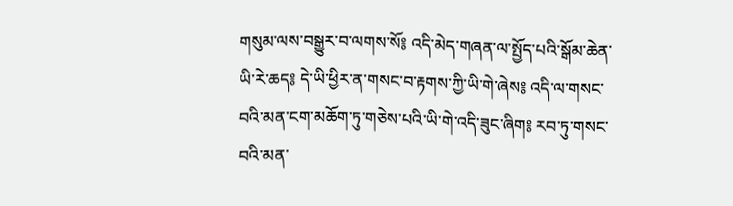གསུམ་ལས་བསྒྱུར་བ་ལགས་སོ༔ འདི་མེད་གཞན་ལ་སྤྱོད་པའི་སྒོམ་ཆེན་ཡི་རེ་ཆད༔ དེ་ཡི་ཕྱིར་ན་གསང་བ་རྟགས་ཀྱི་ཡི་གེ་ཞེས༔ འདི་ལ་གསང་བའི་མན་ངག་མཆོག་ཏུ་གཅེས་པའི་ཡི་གེ་འདི་ཟུང་ཞིག༔ རབ་ཏུ་གསང་བའི་མན་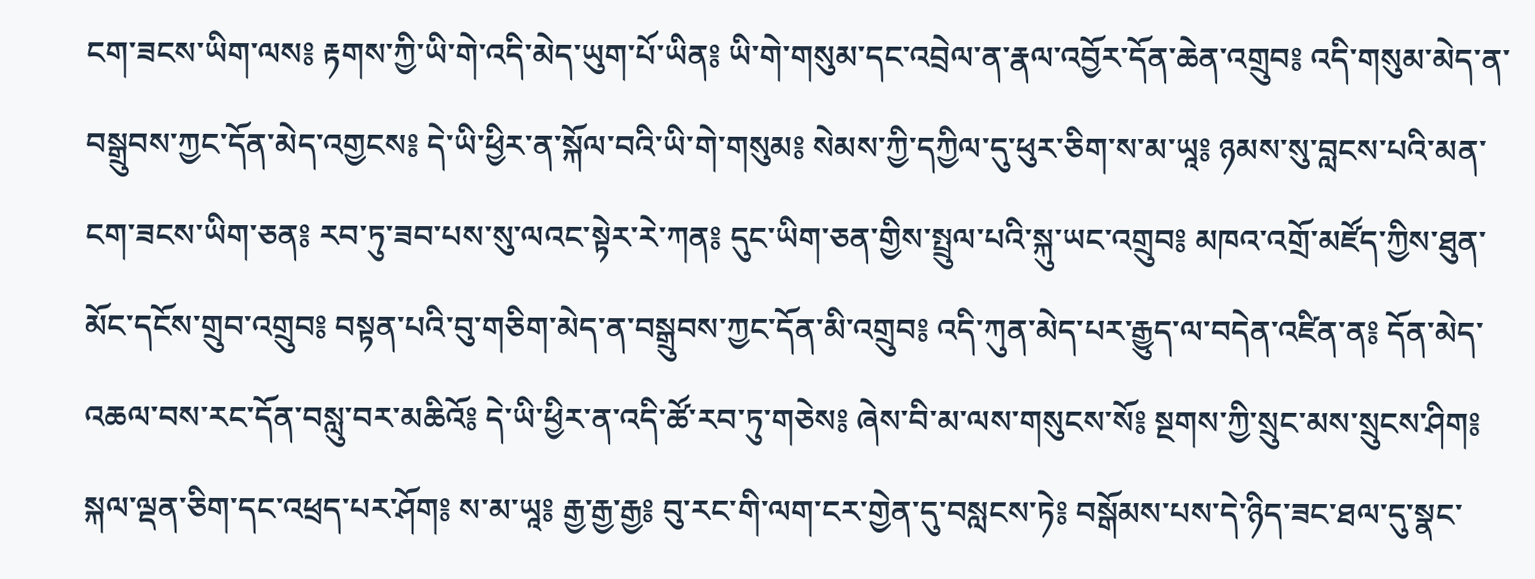ངག་ཟངས་ཡིག་ལས༔ རྟགས་ཀྱི་ཡི་གེ་འདི་མེད་ཡུག་པོ་ཡིན༔ ཡི་གེ་གསུམ་དང་འབྲེལ་ན་རྣལ་འབྱོར་དོན་ཆེན་འགྲུབ༔ འདི་གསུམ་མེད་ན་བསྒྲུབས་ཀྱང་དོན་མེད་འགྱངས༔ དེ་ཡི་ཕྱིར་ན་སྐོལ་བའི་ཡི་གེ་གསུམ༔ སེམས་ཀྱི་དཀྱིལ་དུ་ཕུར་ཅིག་ས་མ་ཡཱ༔ ཉམས་སུ་བླངས་པའི་མན་ངག་ཟངས་ཡིག་ཅན༔ རབ་ཏུ་ཟབ་པས་སུ་ལའང་སྟེར་རེ་ཀན༔ དུང་ཡིག་ཅན་གྱིས་སྤྲུལ་པའི་སྐུ་ཡང་འགྲུབ༔ མཁའ་འགྲོ་མཛོད་ཀྱིས་ཐུན་མོང་དངོས་གྲུབ་འགྲུབ༔ བསྟན་པའི་བུ་གཅིག་མེད་ན་བསྒྲུབས་ཀྱང་དོན་མི་འགྲུབ༔ འདི་ཀུན་མེད་པར་རྒྱུད་ལ་བདེན་འཛིན་ན༔ དོན་མེད་འཆལ་བས་རང་དོན་བསླུ་བར་མཆིའོ༔ དེ་ཡི་ཕྱིར་ན་འདི་ཚོ་རབ་ཏུ་གཅེས༔ ཞེས་བི་མ་ལས་གསུངས་སོ༔ སྔགས་ཀྱི་སྲུང་མས་སྲུངས་ཤིག༔ སྐལ་ལྡན་ཅིག་དང་འཕྲད་པར་ཤོག༔ ས་མ་ཡཱ༔ རྒྱ་རྒྱ་རྒྱ༔ བུ་རང་གི་ལག་ངར་གྱེན་དུ་བསླངས་ཏེ༔ བསྒོམས་པས་དེ་ཉིད་ཟང་ཐལ་དུ་སྣང་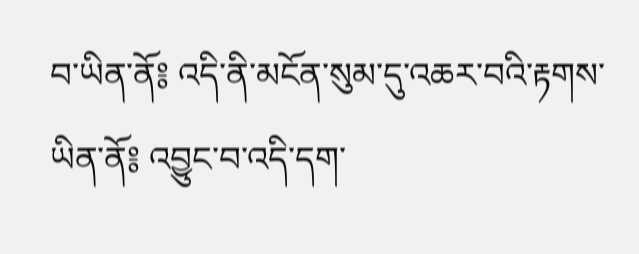བ་ཡིན་ནོ༔ འདི་ནི་མངོན་སུམ་དུ་འཆར་བའི་རྟགས་ཡིན་ནོ༔ འབྱུང་བ་འདི་དག་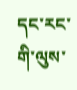དང་རང་གི་ལུས་